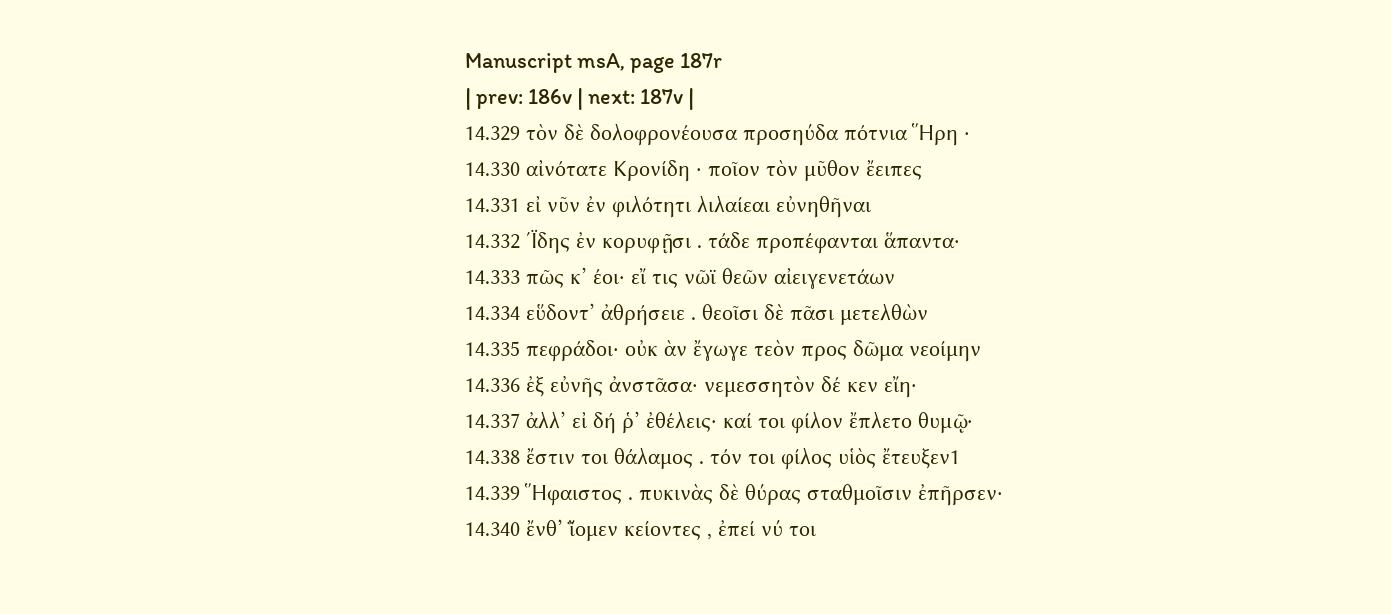Manuscript msA, page 187r
| prev: 186v | next: 187v |
14.329 τὸν δὲ δολοφρονέουσα προσηύδα πότνια Ἥρη ·
14.330 αἰνότατε Κρονίδη · ποῖον τὸν μῦθον ἔειπες
14.331 εἰ νῦν ἐν φιλότητι λιλαίεαι εὐνηθῆναι
14.332 ΄Ϊδης ἐν κορυφῇσι . τάδε προπέφανται ἅπαντα·
14.333 πῶς κ’ έοι· εἴ τις νῶϊ θεῶν αἰειγενετάων
14.334 εὕδοντ’ ἀθρήσειε . θεοῖσι δὲ πᾶσι μετελθὼν
14.335 πεφράδοι· οὐκ ὰν ἔγωγε τεὸν προς δῶμα νεοίμην
14.336 ἐξ εὐνῆς ἀνστᾶσα· νεμεσσητὸν δέ κεν εἴη·
14.337 ἀλλ’ εἰ δή ῥ’ ἐθέλεις· καί τοι φίλον ἔπλετο θυμῷ·
14.338 ἔστιν τοι θάλαμος . τόν τοι φίλος υἱὸς ἔτευξεν1
14.339 Ἥφαιστος . πυκινὰς δὲ θύρας σταθμοῖσιν ἐπῆρσεν·
14.340 ἔνθ’ ἴ̈ομεν κείοντες , ἐπεί νύ τοι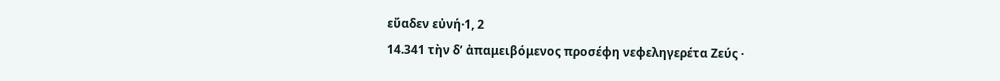εὔαδεν εὐνή·1, 2
14.341 τὴν δ’ ἀπαμειβόμενος προσέφη νεφεληγερέτα Ζεύς ·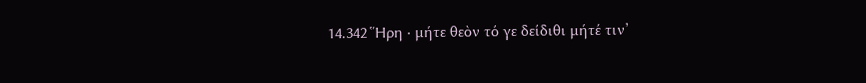14.342 Ἥρη · μήτε θεὸν τό γε δείδιθι μήτέ τιν’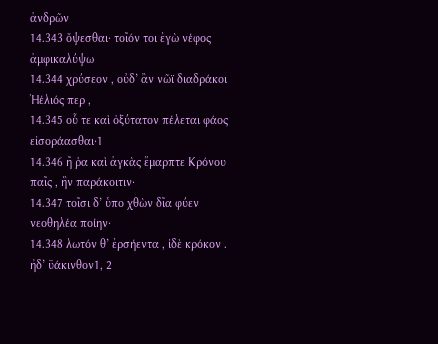ἀνδρῶν
14.343 ὄψεσθαι· τοῖόν τοι ἐγὼ νέφος ἀμφικαλύψω
14.344 χρύσεον , οὐδ’ ἂν νῶϊ διαδράκοι Ἠέλιός περ ,
14.345 οὗ τε καὶ ὀξύτατον πέλεται φάος εἰσοράασθαι·1
14.346 ῆ ῥα καὶ ἀγκὰς ἔμαρπτε Κρόνου παῖς , ἣν παράκοιτιν·
14.347 τοῖσι δ’ ὑπο χθὼν δῖα φύεν νεοθηλέα ποίην·
14.348 λωτόν θ’ ἐρσήεντα , ἰδὲ κρόκον . ἠδ’ ϋάκινθον1, 2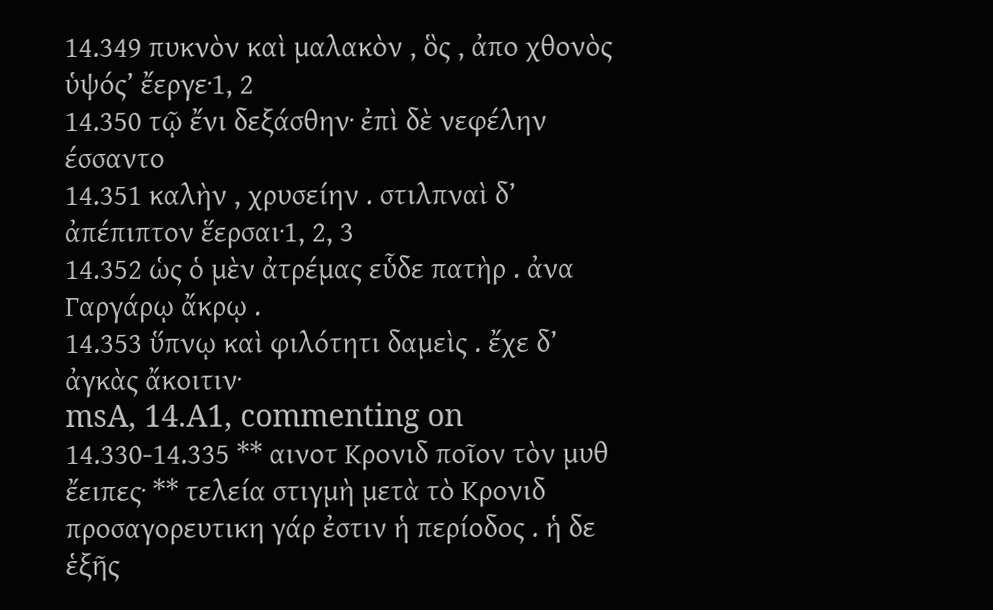14.349 πυκνὸν καὶ μαλακὸν , ὃς , ἀπο χθονὸς ὑψός’ ἔεργε·1, 2
14.350 τῷ ἔνι δεξάσθην· ἐπὶ δὲ νεφέλην έσσαντο
14.351 καλὴν , χρυσείην . στιλπναὶ δ’ ἀπέπιπτον ἕερσαι·1, 2, 3
14.352 ὡς ὁ μὲν ἀτρέμας εὗδε πατὴρ . ἀνα Γαργάρῳ ἄκρῳ .
14.353 ὕπνῳ καὶ φιλότητι δαμεὶς . ἔχε δ’ ἀγκὰς ἄκοιτιν·
msA, 14.A1, commenting on 14.330-14.335 ** αινοτ Κρονιδ ποῖον τὸν μυθ ἔειπες· ** τελεία στιγμὴ μετὰ τὸ Κρονιδ προσαγορευτικη γάρ ἐστιν ἡ περίοδος . ἡ δε ἑξῆς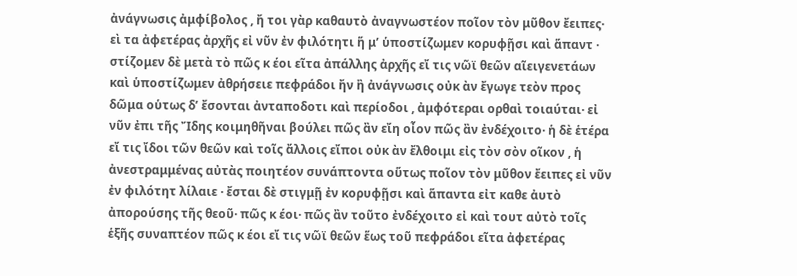ἀνάγνωσις ἀμφίβολος , ἤ τοι γὰρ καθαυτὸ ἀναγνωστέον ποῖον τὸν μῦθον ἔειπες· εὶ τα ἀφετέρας ἀρχῆς εἰ νῦν ἐν φιλότητι ἥ μ’ ὑποστίζωμεν κορυφῇσι καὶ ἅπαντ · στίζομεν δὲ μετὰ τὸ πῶς κ έοι εῖτα ἀπάλλης ἀρχῆς εἴ τις νῶϊ θεῶν αῖειγενετάων καὶ ὑποστίζωμεν ἀθρήσειε πεφράδοι ἤν ἢ ἀνάγνωσις οὐκ ὰν ἔγωγε τεὸν προς δῶμα οὑτως δ’ ἔσονται ἀνταποδοτι καὶ περίοδοι , ἀμφότεραι ορθαὶ τοιαύται· εἰ νῦν ἐπι τῆς Ἴδης κοιμηθῆναι βούλει πῶς ἂν εἴη οἶον πῶς ἂν ἐνδέχοιτο· ἡ δὲ ἑτέρα εἴ τις ἴδοι τῶν θεῶν καὶ τοῖς ἄλλοις εἴποι οὐκ ὰν ἔλθοιμι εἰς τὸν σὸν οῖκον , ἡ ἀνεστραμμένας αὐτὰς ποιητέον συνάπτοντα οὕτως ποῖον τὸν μῦθον ἔειπες εἰ νῦν ἐν φιλότητ λίλαιε · ἔσται δὲ στιγμῇ ἐν κορυφῇσι καὶ ἅπαντα εἰτ καθε ἀυτὸ ἀπορούσης τῆς θεοῦ· πῶς κ έοι· πῶς ἂν τοῦτο ἐνδέχοιτο εἰ καὶ τουτ αὐτὸ τοῖς ἑξῆς συναπτέον πῶς κ έοι εἴ τις νῶϊ θεῶν ἕως τοῦ πεφράδοι εῖτα ἀφετέρας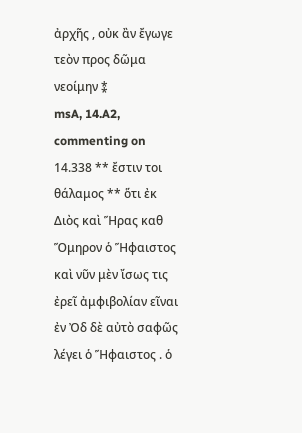ἀρχῆς , οὐκ ἂν ἔγωγε τεὸν προς δῶμα νεοίμην ⁑
msA, 14.A2, commenting on 14.338 ** ἔστιν τοι θάλαμος ** ὅτι ἐκ Διὸς καὶ Ἥρας καθ Ὅμηρoν ὁ Ἥφαιστος καὶ νῦν μὲν ἴσως τις ἐρεῖ ἀμφιβολίαν εῖναι ἐν Ὀδ δὲ αὐτὸ σαφῶς λέγει ὁ Ἥφαιστος . ὁ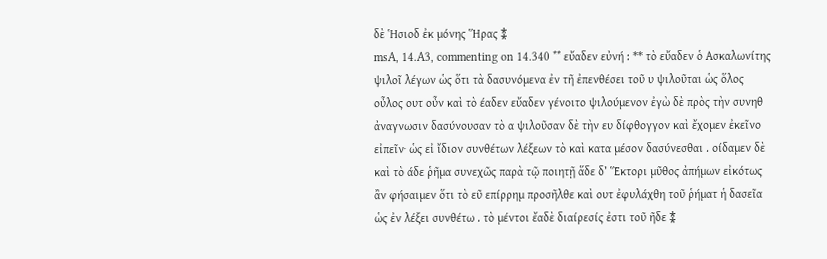δὲ Ἡσιοδ ἐκ μόνης Ἥρας ⁑
msA, 14.A3, commenting on 14.340 ** εὔαδεν εὐνή : ** τὸ εὔαδεν ὁ Ασκαλωνίτης ψιλοῖ λέγων ὡς ὅτι τὰ δασυνόμενα ἐν τῆ ἐπενθέσει τοῦ υ ψιλοῦται ὡς ὅλος οὖλος ουτ οὖν καὶ τὸ έαδεν εὔαδεν γένοιτο ψιλούμενον ἐγὼ δὲ πρὸς τὴν συνηθ ἀναγνωσιν δασύνουσαν τὸ α ψιλοῦσαν δὲ τὴν ευ δίφθογγον καὶ ἔχομεν ἐκεῖνο εἰπεῖν· ὡς εἰ ἴδιον συνθέτων λέξεων τὸ καὶ κατα μέσον δασύνεσθαι . οίδαμεν δὲ καὶ τὸ άδε ῥῆμα συνεχῶς παρὰ τῷ ποιητῇ ἅδε δ’ Ἕκτορι μῦθος ἀπήμων εἰκότως ἂν φήσαιμεν ὅτι τὸ εῦ επίρρημ προσῆλθε καὶ ουτ ἐφυλάχθη τοῦ ῥήματ ἡ δασεῖα ὡς ἐν λέξει συνθέτω . τὸ μέντοι ἔαδὲ διαίρεσίς ἐστι τοῦ ῆδε ⁑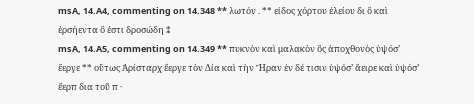msA, 14.A4, commenting on 14.348 ** λωτόν . ** εἰδος χόρτου ἐλείου δι ὃ καὶ ἑρσήεντα ὅ ἐστι δροσώδη ⁑
msA, 14.A5, commenting on 14.349 ** πυκνὸν καὶ μαλακὸν ὃς ἀποχθονὸς ὑψόσ’ ἔεργε ** οὕτως Ἀρίσταρχ ἔεργε τὸν Δία καὶ τὴν Ἥραν ἐν δέ τισιν ὑψόσ’ ἄειρε καὶ ὑψόσ’ ἔερπ δια τοῦ π ·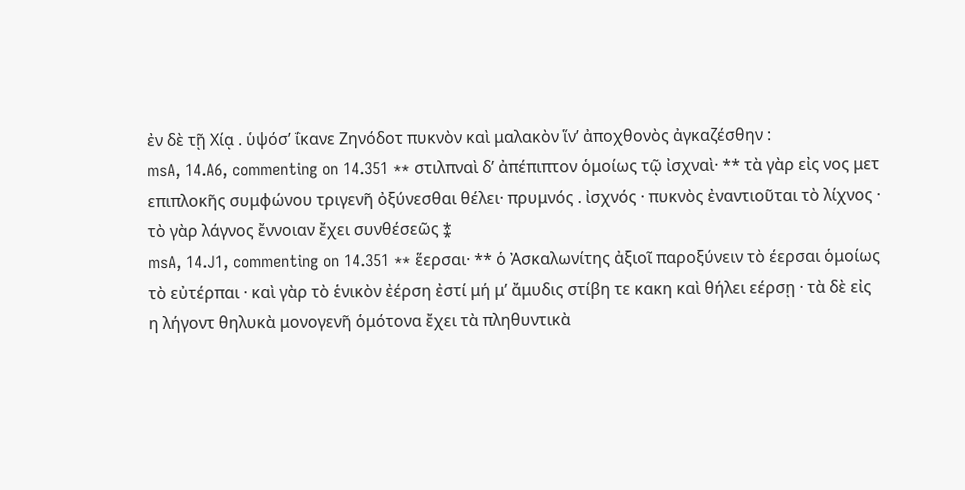ἐν δὲ τῇ Χίᾳ . ὑψόσ’ ΐκανε Ζηνόδοτ πυκνὸν καὶ μαλακὸν ἵν’ ἀποχθονὸς ἀγκαζέσθην :
msA, 14.A6, commenting on 14.351 ** στιλπναὶ δ’ ἀπέπιπτον ὁμοίως τῷ ἰσχναὶ· ** τὰ γὰρ εἰς νος μετ επιπλοκῆς συμφώνου τριγενῆ ὀξύνεσθαι θέλει· πρυμνός . ἰσχνός · πυκνὸς ἐναντιοῦται τὸ λίχνος · τὸ γὰρ λάγνος ἔννοιαν ἔχει συνθέσεῶς ⁑
msA, 14.J1, commenting on 14.351 ** ἕερσαι· ** ὁ Ἀσκαλωνίτης ἀξιοῖ παροξύνειν τὸ έερσαι ὁμοίως τὸ εὐτέρπαι · καὶ γὰρ τὸ ἑνικὸν ἐέρση ἐστί μή μ’ ἄμυδις στίβη τε κακη καὶ θήλει εέρσῃ · τὰ δὲ εἰς η λήγοντ θηλυκὰ μονογενῆ ὁμότονα ἔχει τὰ πληθυντικὰ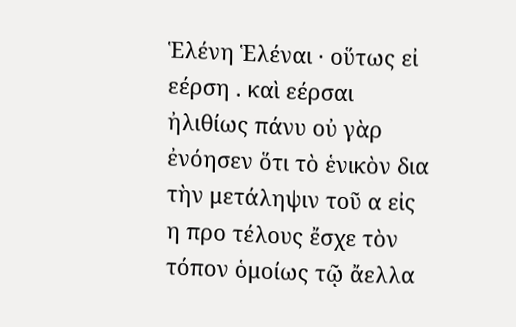Ἑλένη Ἑλέναι · οὕτως εἰ εέρση . καὶ εέρσαι ἠλιθίως πάνυ οὐ γὰρ ἐνόησεν ὅτι τὸ ἑνικὸν δια τὴν μετάληψιν τοῦ α εἰς η προ τέλους ἔσχε τὸν τόπον ὁμοίως τῷ ἄελλα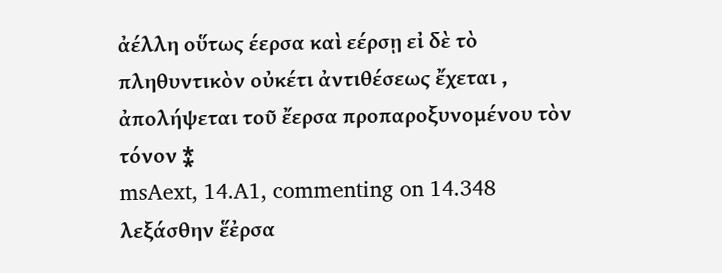ἀέλλη οὕτως έερσα καὶ εέρσῃ εἰ δὲ τὸ πληθυντικὸν οὐκέτι ἀντιθέσεως ἔχεται , ἀπολήψεται τοῦ ἔερσα προπαροξυνομένου τὸν τόνον ⁑
msAext, 14.A1, commenting on 14.348 λεξάσθην ἕἐρσα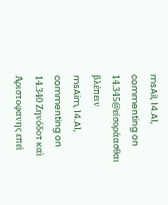msAil, 14.A1, commenting on 14.345@εἰσοράασθαι βλέπειν
msAim, 14.A1, commenting on 14.340 Ζηνόδοτ καὶ Ἀριστοφανης επεὶ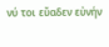νύ τοι εὔαδεν εὐνήν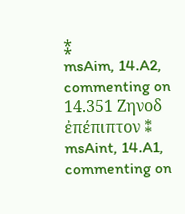⁑
msAim, 14.A2, commenting on 14.351 Ζηνοδ ἐπέπιπτον ⁑
msAint, 14.A1, commenting on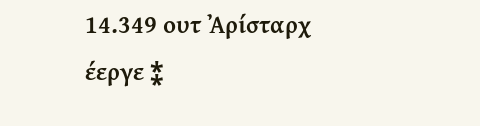14.349 ουτ Ἀρίσταρχ έεργε ⁑